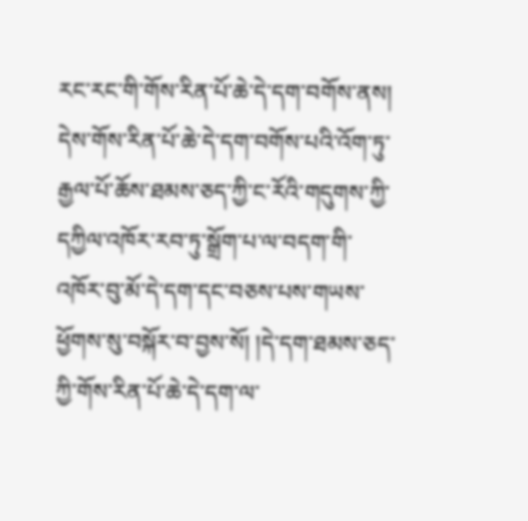རང་རང་གི་གོས་རིན་པོ་ཆེ་དེ་དག་བགོས་ནས། དེས་གོས་རིན་པོ་ཆེ་དེ་དག་བགོས་པའི་འོག་ཏུ་རྒྱལ་པོ་ཆོས་ཐམས་ཅད་ཀྱི་ང་རོའི་གདུགས་ཀྱི་དཀྱིལ་འཁོར་རབ་ཏུ་སྒྲོག་པ་ལ་བདག་གི་འཁོར་བུ་མོ་དེ་དག་དང་བཅས་པས་གཡས་ཕྱོགས་སུ་བསྐོར་བ་བྱས་སོ། །དེ་དག་ཐམས་ཅད་ཀྱི་གོས་རིན་པོ་ཆེ་དེ་དག་ལ་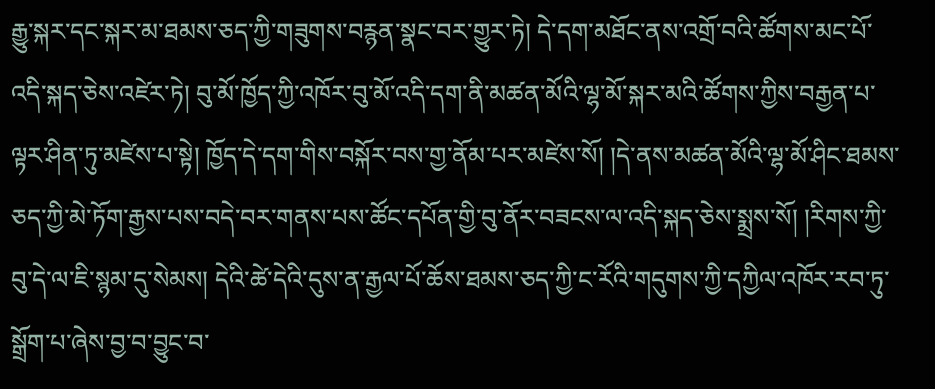རྒྱུ་སྐར་དང་སྐར་མ་ཐམས་ཅད་ཀྱི་གཟུགས་བརྙན་སྣང་བར་གྱུར་ཏེ། དེ་དག་མཐོང་ནས་འགྲོ་བའི་ཚོགས་མང་པོ་འདི་སྐད་ཅེས་འཛེར་ཏེ། བུ་མོ་ཁྱོད་ཀྱི་འཁོར་བུ་མོ་འདི་དག་ནི་མཚན་མོའི་ལྷ་མོ་སྐར་མའི་ཚོགས་ཀྱིས་བརྒྱན་པ་ལྟར་ཤིན་ཏུ་མཛེས་པ་སྟེ། ཁྱོད་དེ་དག་གིས་བསྐོར་བས་གྱ་ནོམ་པར་མཛེས་སོ། །དེ་ནས་མཚན་མོའི་ལྷ་མོ་ཤིང་ཐམས་ཅད་ཀྱི་མེ་ཏོག་རྒྱས་པས་བདེ་བར་གནས་པས་ཚོང་དཔོན་གྱི་བུ་ནོར་བཟངས་ལ་འདི་སྐད་ཅེས་སྨྲས་སོ། །རིགས་ཀྱི་བུ་དེ་ལ་ཇི་སྙམ་དུ་སེམས། དེའི་ཚེ་དེའི་དུས་ན་རྒྱལ་པོ་ཆོས་ཐམས་ཅད་ཀྱི་ང་རོའི་གདུགས་ཀྱི་དཀྱིལ་འཁོར་རབ་ཏུ་སྒྲོག་པ་ཞེས་བྱ་བ་བྱུང་བ་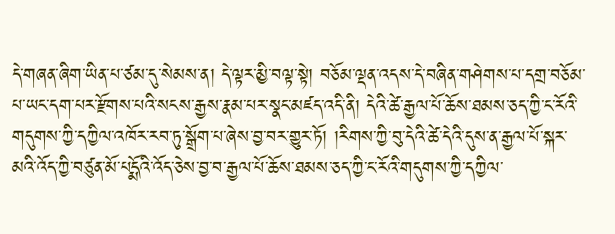དེ་གཞན་ཞིག་ཡིན་པ་ཙམ་དུ་སེམས་ན། དེ་ལྟར་མྱི་བལྟ་སྟེ། བཅོམ་ལྡན་འདས་དེ་བཞིན་གཤེགས་པ་དགྲ་བཅོམ་པ་ཡང་དག་པར་རྫོགས་པའི་སངས་རྒྱས་རྣམ་པར་སྣང་མཛད་འདི་ནི། དེའི་ཚེ་རྒྱལ་པོ་ཆོས་ཐམས་ཅད་ཀྱི་ང་རོའི་གདུགས་ཀྱི་དཀྱིལ་འཁོར་རབ་ཏུ་སྒྲོག་པ་ཞེས་བྱ་བར་གྱུར་ཏོ། །རིགས་ཀྱི་བུ་དེའི་ཚེ་དེའི་དུས་ན་རྒྱལ་པོ་སྐར་མའི་འོད་ཀྱི་བཙུན་མོ་པདྨོའི་འོད་ཅེས་བྱ་བ་རྒྱལ་པོ་ཆོས་ཐམས་ཅད་ཀྱི་ང་རོའི་གདུགས་ཀྱི་དཀྱིལ་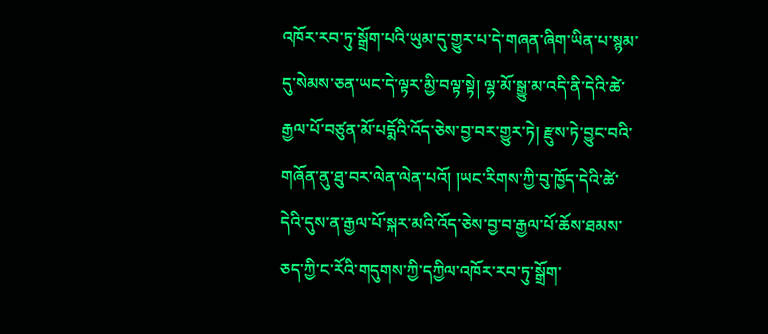འཁོར་རབ་ཏུ་སྒྲོག་པའི་ཡུམ་དུ་གྱུར་པ་དེ་གཞན་ཞིག་ཡིན་པ་སྙམ་དུ་སེམས་ཅན་ཡང་དེ་ལྟར་མྱི་བལྟ་སྟེ། ལྷ་མོ་སྒྱུ་མ་འདི་ནི་དེའི་ཚེ་རྒྱལ་པོ་བཙུན་མོ་པདྨོའི་འོད་ཅེས་བྱ་བར་གྱུར་ཏེ། རྫུས་ཏེ་བྱུང་བའི་གཞོན་ནུ་ཐུ་བར་ལེན་ལེན་པའོ། །ཡང་རིགས་ཀྱི་བུ་ཁྱོད་དེའི་ཚེ་དེའི་དུས་ན་རྒྱལ་པོ་སྐར་མའི་འོད་ཅེས་བྱ་བ་རྒྱལ་པོ་ཆོས་ཐམས་ཅད་ཀྱི་ང་རོའི་གདུགས་ཀྱི་དཀྱིལ་འཁོར་རབ་ཏུ་སྒྲོག་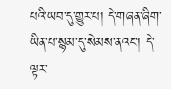པའི་ཡབ་དུ་གྱུར་པ། དེ་གཞན་ཞིག་ཡིན་པ་སྙམ་དུ་སེམས་ནའང་། དེ་ལྟར་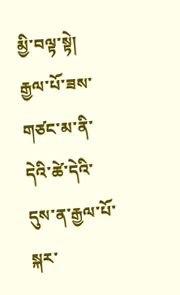མྱི་བལྟ་སྟེ། རྒྱལ་པོ་ཟས་གཙང་མ་ནི་དེའི་ཚེ་དེའི་དུས་ན་རྒྱལ་པོ་སྐར་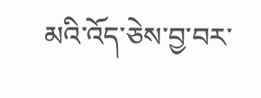མའི་འོད་ཅེས་བྱ་བར་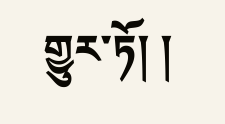གྱུར་ཏོ། །